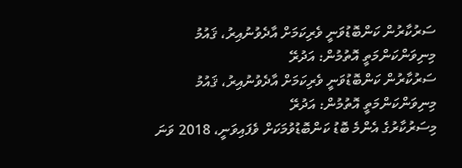ސަރުކާރުން ކަންބޮޑުވަނީ ވެރިކަމަށް އާދެވުނުއިރު، ޤައުމު މިނިވަންކަންމަތީ އޮތުމުން: އަދުރޭ
ސަރުކާރުން ކަންބޮޑުވަނީ ވެރިކަމަށް އާދެވުނުއިރު، ޤައުމު މިނިވަންކަންމަތީ އޮތުމުން: އަދުރޭ
މިސަރުކާރުގެ އެންމެ ބޮޑު ކަންބޮޑުވުމަކަށް ވެފައިވަނީ، 2018 ވަނަ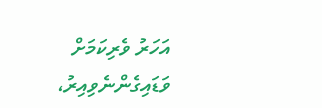އަހަރު ވެރިކަމަށް ވަޑައިގެންނެވިއިރު،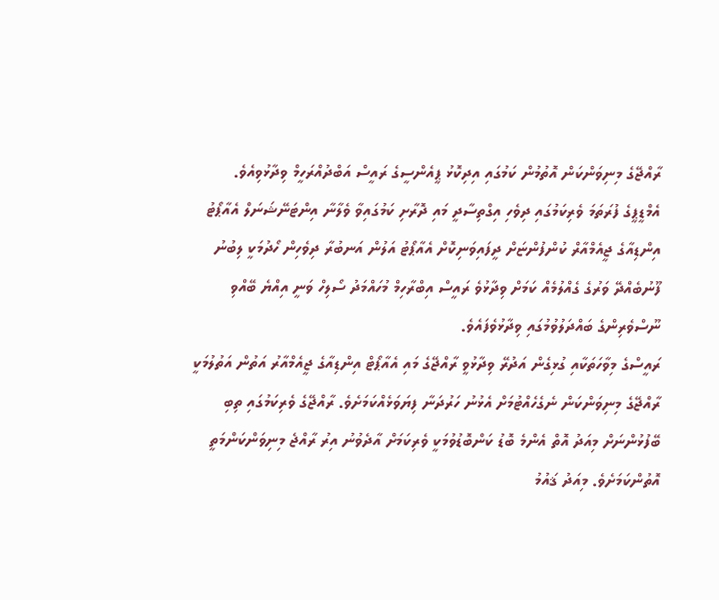ރާއްޖޭގެ މިނިވަންކަން އޮތުމުން ކަމުގައި އިދިކޮޅު ޕީއެންސީގެ ރައީސް އަބްދުއްރަހީމް ވިދާޅުވިއެވެ.
އެމްޑީޕީގެ ފުރަތަމަ ވެރިކަމުގައި ދިވެހި އިގްތިސާދީ މައި ދޮރާށި ކަމުގައިވާ ވެލާނާ އިންޓަނޭޝަނަލް އެއާޕޯޓު އިންޑިއާގެ ޖީއެމްއާރް ކުންފުންޏަށް ދީފައިވަނިކޮށް އެއާޕޯޓު އަލުން އަނބުރާ ދިވެހިން ހޯދުމަކީ ލިބުނު ފޫނުބެއްދޭ ވަރުގެ ގެއްލުމެއް ކަމަށް ވިދާޅުވެ ރައީސް އިބްރާހިމް މުހައްމަދު ސޯލިހް ވަނީ އިއްޔެ ބޭއްވި ނޫސްވެރިންގެ ބައްދަލުވުމުގައި ވިދާޅުވެފައެވެ.
ރައީސްގެ މިވާހަތަކާއި ގުޅިގެން އަދުރޭ ވިދާޅުވީ ރާއްޖޭގެ މައި އެއާޕޯޓް އިންޑިއާގެ ޖީއެމްއާރު އަތުން އަތުލުމަކީ ރާއްޖޭގެ މިނިވަންކަން ނެގެހެއްޓުމަށް އެޅުނު ހަރުދަނާ ފިޔަވަޅެއްކަމަށެވެ. ރާއްޖޭގެ ވެރިކަމުގައި ތިބި ބޭފުޅުންނަށް މިއަދު އޮތް އެންމެ ބޮޑު ކަންބޮޑުވުމަކީ ވެރިކަމަށް އާދެވުނު އިރު ރާއްޖެ މިނިވަންކަންމަތީ އޮތުންކަމަށެވެ. މިއަދު ޤައުމު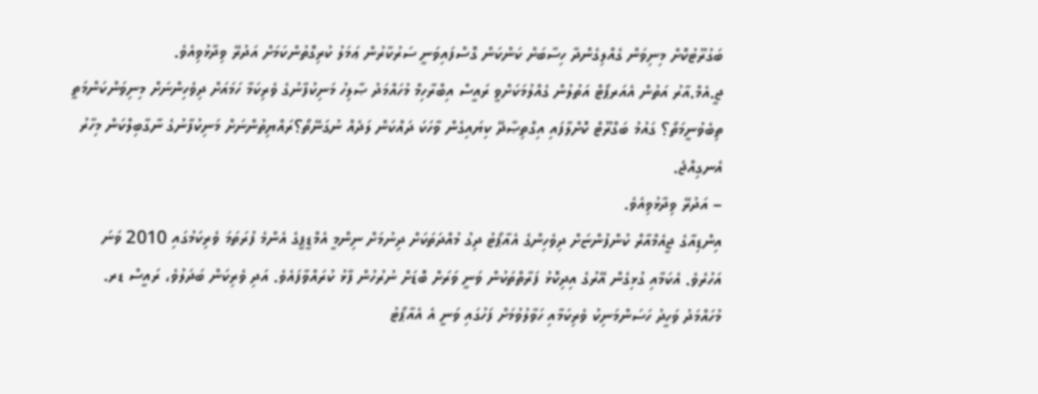ބަގުރޫޓުކޮށް މިނިވަން ގެއްލިގެންދާ ހިސާބަށް ކަންކަން ގޮސްފައިވަނީ ސަރުކާރުން ޢަމަލު ކުރިގޮތުންކަމަށް އަދުރޭ ވިދާޅުވިއެވެ.
ޖީ.އެމް.އާރު އަތުން އެއަރޕޯޓް އަތުލުން ގެއްލުމަކަށްވީ ރައީސް އިބްރާހިމް މުހައްމަދު ޞާލިހު މަނިކުފާނުގެ ވެރިކަމާ ހަމައަށް ދިވެހިންނަށް މިނިވަންކަންމަތީ ތިބެވުނީމަތޯ؟ ގައުމު ބަގްރޫޓް ކޮށްލާފައި އިގްތިޞާދޭ ކިޔައިގެން ވާހަކަ ދައްކަން ލަދެއް ނުގަނޭތޯ؟ރައްޔިތުންނަށް މަނިކުފާނުގެ ނާގާބިލްކަން މިހާރު އެނގިއްޖެ.
– އަދުރޭ ވިދާޅުވިއެވެ.
އިންޑިއާގެ ޖީއެމްއާރް ކުންފުންޏަށް ދިވެހިންގެ އެއާޕޯޓު ދިގު މުއްދަތަކަށް ދިނުމަށް ނިންމީ އެމްޑީޕީގެ އެންމެ ފުރަތަމަ ވެރިކަމުގައި 2010 ވަނަ އަހުރެވެ. އެކަމާއި ގުޅިގެން އޭރުގެ އިދިކޮޅު ފަރާތްތަކުން ވަނީ ވަރަށް ބޮޑަށް ނުރުހުން ފާޅު ކުރައްވާފައެވެ. އަދި ވެރިކަން ބަދަލުވެ، ރައީސް ޑރ. މުހައްމަދު ވަހީދު ހަސަންމަނިކު ވެރިކަމާއި ހަވާލުވުމަށް ފަހުގައި ވަނީ އެ އެއާޕޯޓު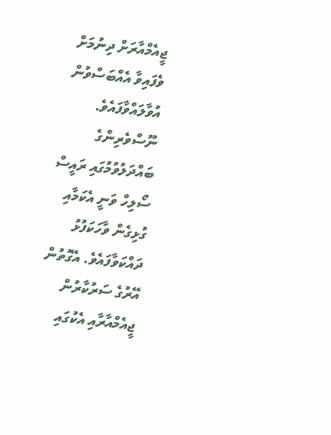ޖީއެމްއާރަށް ދިނުމަށް ވެފައިވާ އެއްބަސްވުން އުވާލައްވާފައެވެ.
ނޫސްވެރިންގެ ބައްދަލުވުމުގައި ރައީސް ސޯލިހް ވަނީ އެކަމާއި ގުޅިގެން ވާހަކަފުޅު ދައްކަވާފައެވެ. އެގޮތުން އޭރުގެ ސަރުކާރުން ޖީއެމްއާރާއި އެކުގައި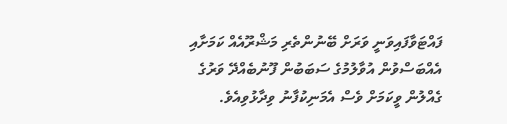ފައްޓަވާފައިވަނީ ވަރަށް ބޭނުންތެރި މަޝްރޫއެއް ކަމަށާއި އެއްބަސްވުން އުވާލުމުގެ ސަބަބުން ފޫނުބެއްދޭ ވަރުގެ ގެއްލުން ވީކަމަށް ވެސް އެމަނިކުފާނު ވިދާޅުވިއެވެ.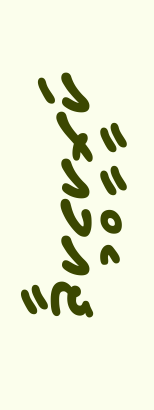ޖީއެމްއާރާއި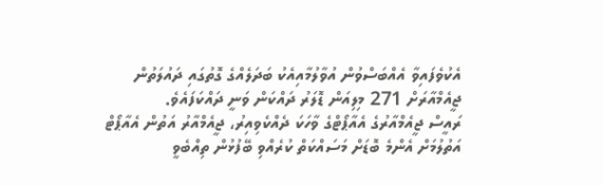އެކުވެފައިވާ އެއްބަސްވުން އުވާލުމާއިއެކު ބަދަލެއްގެ ގޮތުގައި ދައުލަތުން ޖީއެމްއާރަށް 271 މިލިއަން ޑޮލަރު ދައްކަން ވަނީ ދައްކަފައެވެ.
ރައީސް ޖީއެމްއާރުގެ އެއާޕޯޓްގެ ވާހަކަ ދެއްކެވިއިރު، ޖީއެމްއާރު އަތުން އެއާޕޯޓް އަތުލުމަށް އެންމެ ބޮޑަށް މަސައްކަތް ކުރެއްވި ބޭފުޅުން ތިއްބެވީ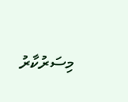މިސަރުކާރު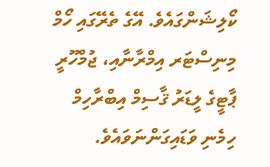ކޯލިޝަންގައެވެ. އޭގެ ތެރޭގައި ހޯމް މިނިސްޓަރ އިމްރާނާއި، ޖުމްހޫރީ ޕާޓީގެ ލީޑަރު ޤާސިމް އިބްރާހިމް ހިމެނި ވަޑައިގަންނަވައެވެ.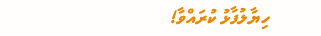ހިޔާލުފާޅު ކުރައްވާ!